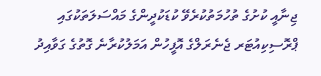ޖިނާއީ ކުށުގެ ތުހުމަތުކުރެވޭ ކުޑަކުދީންގެ މައްސަލަތަކުގައި ޕްރޮސިކިއުޓަރ ޖެނެރަލްގެ އޮފީހުން އަމަލުކުރާނެ ގޮތުގެ ގަވާއިދު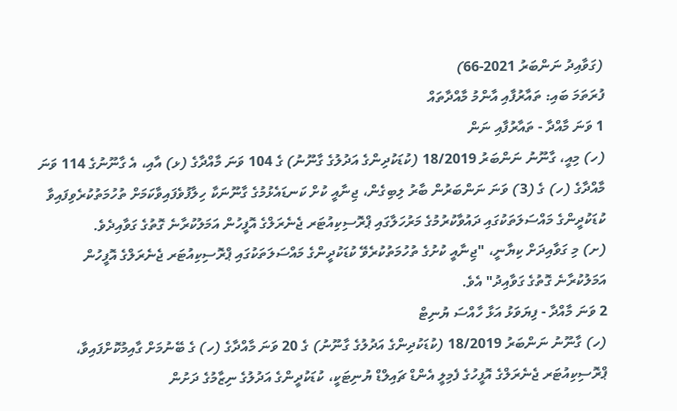(ގަވާއިދު ނަންބަރު 2021-66)
ފުރަތަމަ ބައި: ތައާރުފާއި އާންމު މާއްދާތައް
1 ވަނަ މާއްދާ - ތައާރުފާއި ނަން
(ހ) މިއީ، ގާނޫނު ނަންބަރު 18/2019 (ކުޑަކުދިންގެ އަދުލުގެ ގާނޫނު) ގެ 104 ވަނަ މާއްދާގެ (ޅ) އާއި، އެ ގާނޫނުގެ 114 ވަނަ މާއްދާގެ (ހ) ގެ (3) ވަނަ ނަންބަރުން ބާރު ލިބިގެން، ޖިނާއީ ކުށް ކަނޑައެޅުމުގެ ގާނޫނަކާ ހިލާފުވެފައިވާކަމަށް ތުހުމަތުކުރެވިފައިވާ ކުޑަކުދީންގެ މައްސަލަތަކުގައި ދައުވާކުރުމުގެ މަރުހަލާގައި ޕްރޮސިކިއުޓަރ ޖެނެރަލްގެ އޮފީހުން އަމަލުކުރާނެ ގޮތުގެ ގަވާއިދެވެ.
(ށ) މި ގަވާއިދަށް ކިޔާނީ، "ޖިނާއީ ކުށުގެ ތުހުމަތުކުރެވޭ ކުޑަކުދީންގެ މައްސަލަތަކުގައި ޕްރޮސިކިއުޓަރ ޖެނެރަލްގެ އޮފީހުން އަމަލުކުރާނެ ގޮތުގެ ގަވާއިދު" އެވެ.
2 ވަނަ މާއްދާ - ފިޔަވަޅު އަޅާ ހާއްސަ ޔުނިޓް
(ހ) ގާނޫނު ނަންބަރު 18/2019 (ކުޑަކުދިންގެ އަދުލުގެ ގާނޫނު) ގެ 20 ވަނަ މާއްދާގެ (ހ) ގެ ބޭނުމަށް ގާއިމުކޮށްފައިވާ، ޕްރޮސިކިއުޓަރ ޖެނެރަލްގެ އޮފީހުގެ ފެމިލީ އެންޑް ޗައިލްޑް ޔުނިޓަކީ، ކުޑަކުދީންގެ އަދުލުގެ ނިޒާމުގެ ދަށުން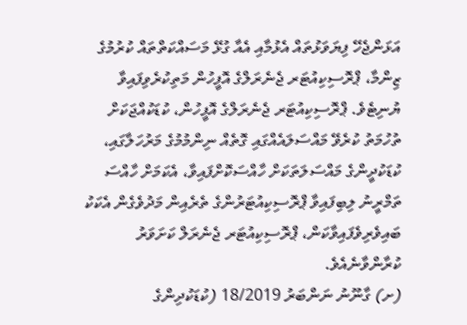އަޅަންޖެހޭ ފިޔަވަޅުތައް އެޅުމާއި އެއާ ގުޅޭ މަސައްކަތްތައް ކުރުމުގެ ޒިންމާ، ޕްރޮސިކިއުޓަރ ޖެނެރަލްގެ އޮފީހުން މަތިކުރެވިފައިވާ ޔުނިޓެވެ. ޕްރޮސިކިއުޓަރ ޖެނެރަލްގެ އޮފީހުން، ކުޑަކުއްޖަކަށް ތުހުމަތު ކުރެވޭ މައްސަލައެއްގައި ގޮތެއް ނިންމުމުގެ މަރުހަލާގައި، ކުޑަކުދީންގެ މައްސަލަތަކަށް ހާއްސަކޮށްފައިވާ، އެކަމަށް ހާއްސަ ތަމްރީނު ލިބިފައިވާ ޕްރޮސިކިއުޓަރުންގެ ތެރެއިން މަދުވެގެން އެކަކު ބައިވެރިވެފައިވާކަން، ޕްރޮސިކިއުޓަރ ޖެނެރަލް ކަށަވަރު ކުރާންވާނެއެވެ.
(ށ) ގާނޫނު ނަންބަރު 18/2019 (ކުޑަކުދިންގެ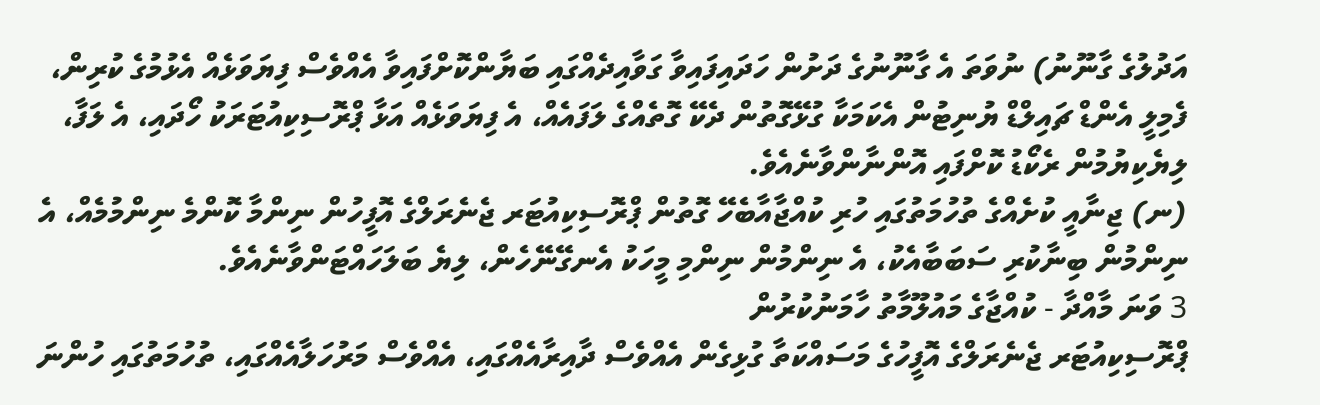އަދުލުގެ ގާނޫނު) ނުވަތަ އެ ގާނޫނުގެ ދަށުން ހަދައިފައިވާ ގަވާއިދެއްގައި ބަޔާންކޮށްފައިވާ އެއްވެސް ފިޔަވަޅެއް އެޅުމުގެ ކުރިން، ފެމިލީ އެންޑް ޗައިލްޑް ޔުނިޓުން އެކަމަކާ ގުޅޭގޮތުން ދެކޭ ގޮތެއްގެ ލަފައެއް، އެ ފިޔަވަޅެއް އަޅާ ޕްރޮސިކިއުޓަރަކު ހޯދައި، އެ ލަފާ، ލިޔެކިޔުމުން ރެކޯޑު ކޮށްފައި އޮންނާންވާނެއެވެ.
(ނ) ޖިނާއީ ކުށެއްގެ ތުހުމަތުގައި ހުރި ކުއްޖާއާބެހޭ ގޮތުން ޕްރޮސިކިއުޓަރ ޖެނެރަލްގެ އޮފީހުން ނިންމާ ކޮންމެ ނިންމުމެއް، އެ ނިންމުން ބިނާކުރި ސަބަބާއެކު، އެ ނިންމުން ނިންމި މީހަކު އެނގޭނޭހެން، ލިޔެ ބަލަހައްޓަންވާނެއެވެ.
3 ވަނަ މާއްދާ - ކުއްޖާގެ މައުލޫމާތު ހާމަނުކުރުން
ޕްރޮސިކިއުޓަރ ޖެނެރަލްގެ އޮފީހުގެ މަސައްކަތާ ގުޅިގެން އެއްވެސް ދާއިރާއެއްގައި، އެއްވެސް މަރުހަލާއެއްގައި، ތުހުމަތުގައި ހުންނަ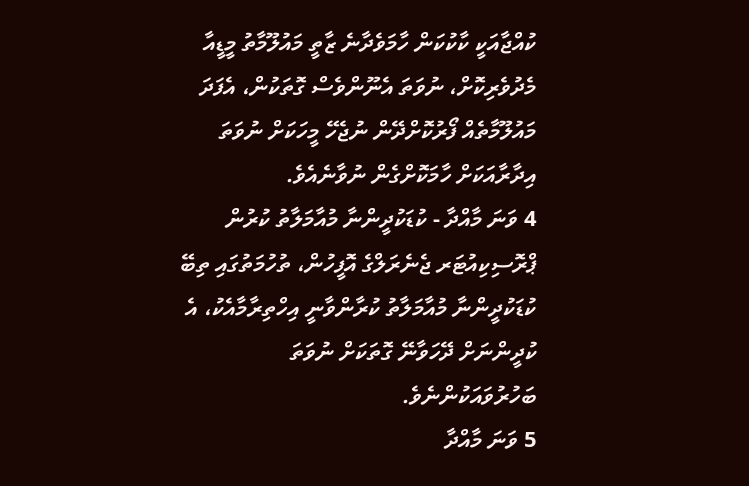ކުއްޖާއަކީ ކާކުކަން ހާމަވެދާނެ ޒާތީ މައުލޫމާތު މީޑީއާ މެދުވެރިކޮށް، ނުވަތަ އެނޫންވެސް ގޮތަކުން، އެފަދަ މައުލޫމާތެއް ފޯރުކޮށްދޭން ނުޖެހޭ މީހަކަށް ނުވަތަ އިދާރާއަކަށް ހާމަކޮށްގެން ނުވާނެއެވެ.
4 ވަނަ މާއްދާ - ކުޑަކުދީންނާ މުއާމަލާތު ކުރުން
ޕްރޮސިކިއުޓަރ ޖެނެރަލްގެ އޮފީހުން، ތުހުމަތުގައި ތިބޭ ކުޑަކުދީންނާ މުއާމަލާތު ކުރާންވާނީ އިހްތިރާމާއެކު، އެ ކުދީންނަށް ދޭހަވާނޭ ގޮތަކަށް ނުވަތަ ބަހުރުވައަކުންނެވެ.
5 ވަނަ މާއްދާ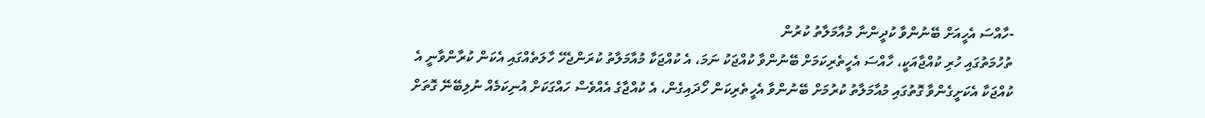-ހާއްސަ އެހީއަށް ބޭނުންވާ ކުދީންނާ މުއާމަލާތު ކުރުން
ތުހުމަތުގައި ހުރި ކުއްޖާއަކީ، ހާއްސަ އެހީތެރިކަމަށް ބޭނުންވާ ކުއްޖަކު ނަމަ، އެ ކުއްޖަކާ މުއާމަލާތު ކުރަންޖެހޭ ހާލަތެއްގައި އެކަން ކުރާންވާނީ އެ ކުއްޖަކާ އެކަށީގެންވާ ގޮތުގައި މުއާމަލާތު ކުރުމަށް ބޭނުންވާ އެހީތެރިކަން ހޯދައިގެން، އެ ކުއްޖާގެ އެއްވެސް ހައްގަކަށް އުނިކަމެއް ނުލިބޭނޭ ގޮތަށް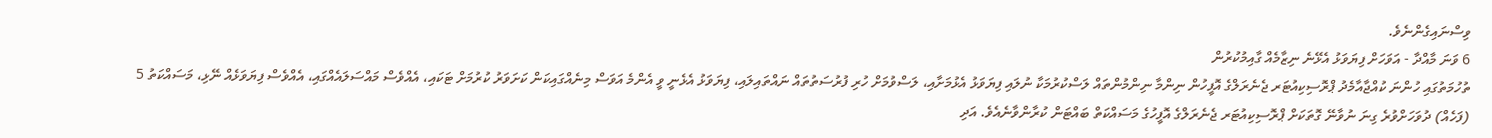ވިސްނައިގެންނެވެ.
6 ވަނަ މާއްދާ - އަވަހަށް ފިޔަވަޅު އެޅޭނެ ނިޒާމެއް ގާއިމުކުރުން
ތުހުމަތުގައި ހުންނަ ކުއްޖާއާމެދު ޕްރޮސިކިއުޓަރ ޖެނެރަލްގެ އޮފީހުން ނިންމާ ނިންމުންތައް ލަސްކުރުމަކާ ނުލައި ފިޔަވަޅު އެޅުމަށާއި، ލަސްވުމަށް ހުރި ފުރުސަތުތައް ނައްތައިލައި، ފިޔަވަޅު އެޅެނީ ވީ އެންމެ އަވަސް މިނެއްގައިކަން ކަށަވަރު ކުރުމަށް ޓަކައި، އެއްވެސް މައްސަލައެއްގައި، އެއްވެސް ފިޔަވަޅެއް ނޭޅި، މަސައްކަތު 5 (ފަހެއް) ދުވަހަށްވުރެ ގިނަ ނުވާނޭ ގޮތަކަށް ޕްރޮސިކިއުޓަރ ޖެނެރަލްގެ އޮފީހުގެ މަސައްކަތް ބައްޓަން ކުރާންވާނެއެވެ. އަދި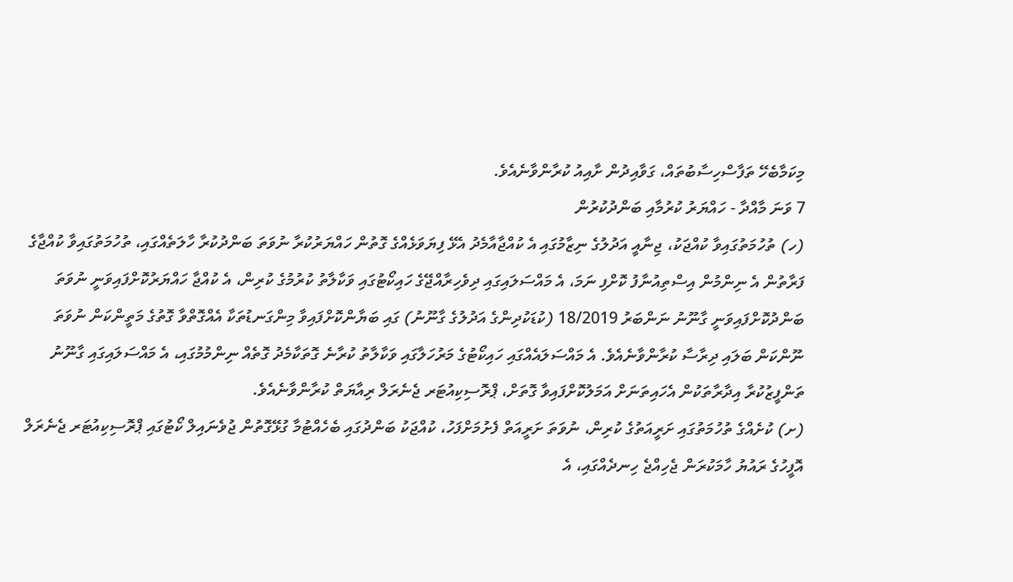މިކަމާބެހޭ ތަފާސްހިސާބުތައް، ގަވާއިދުން ށާއިއު ކުރާންވާނެއެވެ.
7 ވަނަ މާއްދާ - ހައްޔަރު ކުރުމާއި ބަންދުކުރުން
(ހ) ތުހުމަތުގައިވާ ކުއްޖަކު، ޖިނާއީ އަދުލުގެ ނިޒާމުގައި އެ ކުއްޖާއާމެދު އެޅޭ ފިޔަވަޅެއްގެ ގޮތުން ހައްޔަރުކުރާ ނުވަތަ ބަންދުކުރާ ހާލަތެއްގައި، ތުހުމަތުގައިވާ ކުއްޖާގެ ފަރާތުން އެ ނިންމުން އިސްތިއުނާފު ކޮށްފި ނަމަ، އެ މައްސަލައިގައި ދިވެހިރާއްޖޭގެ ހައިކޯޓުގައި ވަކާލާތު ކުރުމުގެ ކުރިން، އެ ކުއްޖާ ހައްޔަރުކޮށްފައިވަނީ ނުވަތަ ބަންދުކޮށްފައިވަނީ ގާނޫނު ނަންބަރު 18/2019 (ކުޑަކުދިންގެ އަދުލުގެ ގާނޫނު) ގައި ބަޔާންކޮށްފައިވާ މިންގަނޑުތަކާ އެއްގޮތްވާ ގޮތުގެ މަތީންކަން ނުވަތަ ނޫންކަން ބަލައި ދިރާސާ ކުރާންވާނެއެވެ. އެ މައްސަލައެއްގައި ހައިކޯޓުގެ މަރުހަލާގައި ވަކާލާތު ކުރާނެ ގޮތަކާމެދު ގޮތެއް ނިންމުމުގައި، އެ މައްސަލައިގައި ގާނޫނު ތަންފީޒުކުރާ އިދާރާތަކުން އެހައިތަނަށް އަމަލުކޮށްފައިވާ ގޮތަށް، ޕްރޮސިކިއުޓަރ ޖެނެރަލް ރިއާޔަތް ކުރާންވާނެއެވެ.
(ށ) ކުށެއްގެ ތުހުމަތުގައި ށަރީއަތުގެ ކުރިން، ނުވަތަ ށަރީއަތް ފެށުމަށްފަހު، ކުއްޖަކު ބަންދުގައި ބެހެއްޓުމާ ގުޅޭގޮތުން ޖުވެނައިލް ކޯޓުގައި ޕްރޮސިކިއުޓަރ ޖެނެރަލް އޮފީހުގެ ރައުޔު ހާމަކުރަން ޖެހިއްޖެ ހިނދެއްގައި، އެ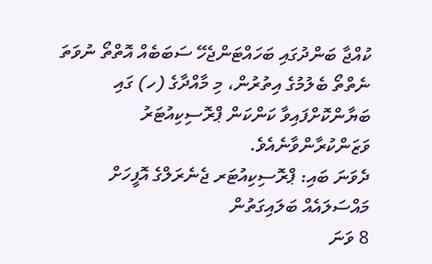ކުއްޖާ ބަންދުގައި ބަހައްޓަންޖެހޭ ސަބަބެއް އޮތްތޯ ނުވަތަ ނެތްތޯ ބެލުމުގެ އިތުރުން، މި މާއްދާގެ (ހ) ގައި ބަޔާންކޮށްފައިވާ ކަންކަން ޕްރޮސިކިއުޓަރު ވަޒަންކުރާންވާނެއެވެ.
ދެވަނަ ބައި: ޕްރޮސިކިއުޓަރ ޖެނެރަލްގެ އޮފީހަށް މައްސަލައެއް ބަލައިގަތުން
8 ވަނަ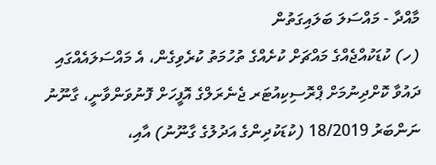މާއްދާ - މައްސަލަ ބަލައިގަތުން
(ހ) ކުޑަކުއްޖެއްގެ މައްޗަށް ކުށެއްގެ ތުހުމަތު ކުރެވިގެން، އެ މައްސަލައެއްގައި ދައުވާ ކޮށްދިނުމަށް ޕްރޮސިކިއުޓަރ ޖެނެރަލްގެ އޮފީހަށް ފޮނުވަންވާނީ، ގާނޫނު ނަންބަރު 18/2019 (ކުޑަކުދިންގެ އަދުލުގެ ގާނޫނު) އާއި،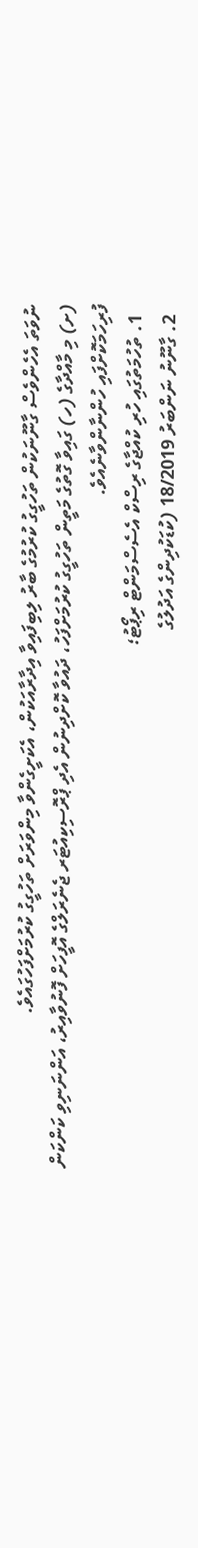ނުވަތަ އެހެންވެސް ގާނޫނަކުން ތަހުގީގު ކުރުމުގެ ބާރު ލިބިފައިވާ އިދާރާއަކުން، އެކަށީގެންވާ މިންވަރަށް ތަހުގީގު ކުރުމަށްފަހުގައެވެ.
(ށ) މި މާއްދާގެ (ހ) ގައިވާ ގޮތުގެ މަތީން ތަހުގީގު ކުރުމަށްފަހު، ދައުވާ ކޮށްދިނުން އެދި ޕްރޮސިކިއުޓަރ ޖެނެރަލްގެ އޮފީހަށް ފޮނުވާއިރު، އަންނަނިވި ކަންކަން ފުރިހަމަކޮށްފައި ހުންނާންވާނެއެވެ.
  1. ތުހުމަތުގައި ހުރި ކުއްޖާގެ ރިސްކް އެސެސްމަންޓް ރިޕޯޓު؛
  2. ގާނޫނު ނަންބަރު 18/2019 (ކުޑަކުދިންގެ އަދުލުގެ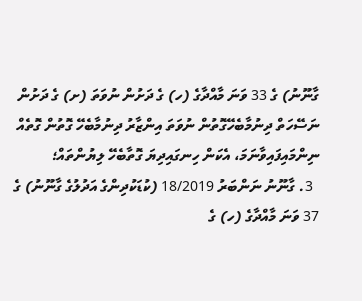ގާނޫނު) ގެ 33 ވަނަ މާއްދާގެ (ހ) ގެ ދަށުން ނުވަތަ (ށ) ގެ ދަށުން ނަސޭހަތް ދިނުމާބެހޭގޮތުން ނުވަތަ އިންޒާރު ދިނުމާބެހޭ ގޮތުން ގޮތެއް ނިންމައިފައިވާނަމަ، އެކަން ހިނގައިދިޔަ ގޮތާބެހޭ ލިޔުންތައް؛
  3. ގާނޫނު ނަންބަރު 18/2019 (ކުޑަކުދިންގެ އަދުލުގެ ގާނޫނު) ގެ 37 ވަނަ މާއްދާގެ (ހ) ގެ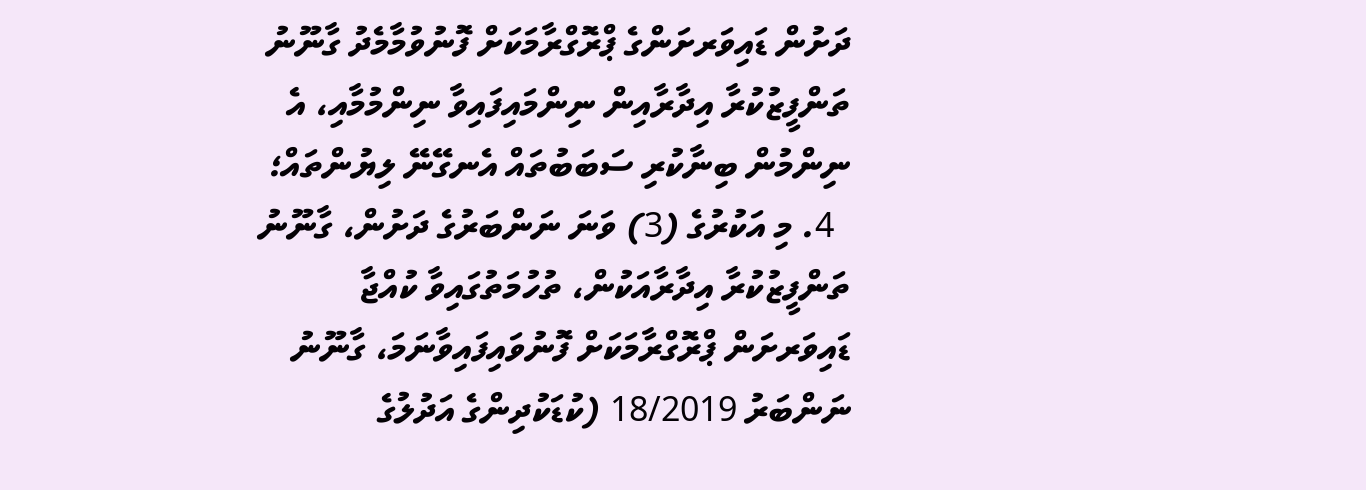ދަށުން ޑައިވަރށަންގެ ޕްރޮގްރާމަކަށް ފޮނުވުމާމެދު ގާނޫނު ތަންފީޒުކުރާ އިދާރާއިން ނިންމައިފައިވާ ނިންމުމާއި، އެ ނިންމުން ބިނާކުރި ސަބަބުތައް އެނގޭނޭ ލިޔުންތައް؛
  4. މި އަކުރުގެ (3) ވަނަ ނަންބަރުގެ ދަށުން، ގާނޫނު ތަންފީޒުކުރާ އިދާރާއަކުން، ތުހުމަތުގައިވާ ކުއްޖާ ޑައިވަރށަން ޕްރޮގްރާމަކަށް ފޮނުވައިފައިވާނަމަ، ގާނޫނު ނަންބަރު 18/2019 (ކުޑަކުދިންގެ އަދުލުގެ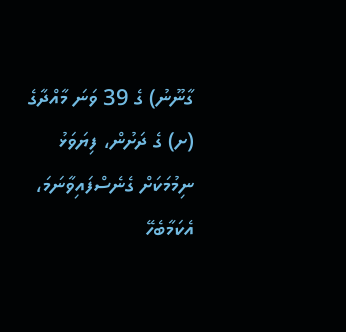ގާނޫނު) ގެ 39 ވަނަ މާއްދާގެ (ށ) ގެ ދަށުން، ފިޔަވަޅު ނިމުމަކަށް ގެނެސްފައިވާނަމަ، އެކަމާބެހޭ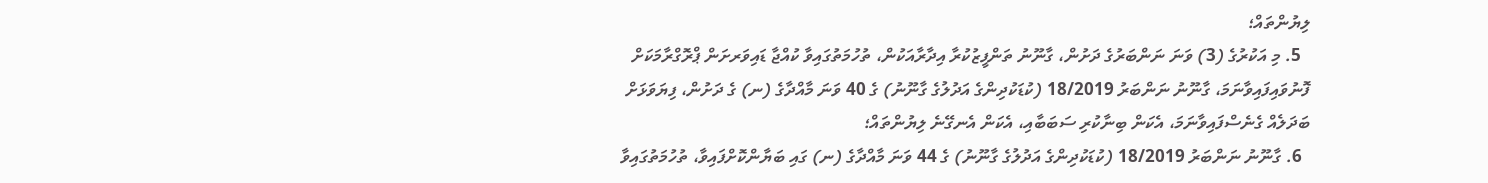ލިޔުންތައް؛
  5. މި އަކުރުގެ (3) ވަނަ ނަންބަރުގެ ދަށުން، ގާނޫނު ތަންފީޒުކުރާ އިދާރާއަކުން، ތުހުމަތުގައިވާ ކުއްޖާ ޑައިވަރށަން ޕްރޮގްރާމަކަށް ފޮނުވައިފައިވާނަމަ، ގާނޫނު ނަންބަރު 18/2019 (ކުޑަކުދިންގެ އަދުލުގެ ގާނޫނު) ގެ 40 ވަނަ މާއްދާގެ (ނ) ގެ ދަށުން، ފިޔަވަޅަށް ބަދަލެއް ގެނެސްފައިވާނަމަ، އެކަން ބިނާކުރި ސަބަބާއި، އެކަން އެނގޭނެ ލިޔުންތައް؛
  6. ގާނޫނު ނަންބަރު 18/2019 (ކުޑަކުދިންގެ އަދުލުގެ ގާނޫނު) ގެ 44 ވަނަ މާއްދާގެ (ނ) ގައި ބަޔާންކޮށްފައިވާ، ތުހުމަތުގައިވާ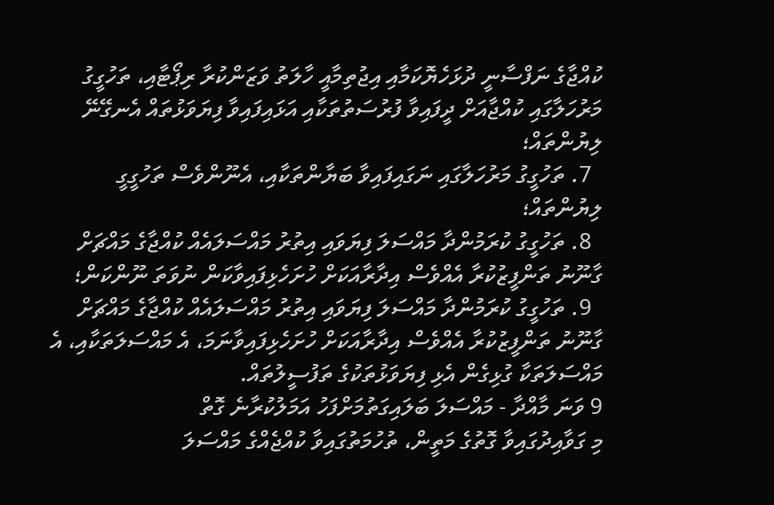ކުއްޖާގެ ނަފްސާނީ ދުޅަހެޔޮކަމާއި އިޖުތިމާއީ ހާލަތު ވަޒަންކުރާ ރިޕޯޓާއި، ތަހުގީގު މަރުހަލާގައި ކުއްޖާއަށް ދީފައިވާ ފުރުސަތުތަކާއި އަޅައިފައިވާ ފިޔަވަޅުތައް އެނގޭނޭ ލިޔުންތައް؛
  7. ތަހުގީގު މަރުހަލާގައި ނަގައިފައިވާ ބަޔާންތަކާއި، އެނޫންވެސް ތަހުގީގީ ލިޔުންތައް؛
  8. ތަހުގީގު ކުރަމުންދާ މައްސަލަ ފިޔަވައި އިތުރު މައްސަލައެއް ކުއްޖާގެ މައްޗަށް ގާނޫނު ތަންފީޒުކުރާ އެއްވެސް އިދާރާއަކަށް ހުށަހެޅިފައިވާކަން ނުވަތަ ނޫންކަން؛
  9. ތަހުގީގު ކުރަމުންދާ މައްސަލަ ފިޔަވައި އިތުރު މައްސަލައެއް ކުއްޖާގެ މައްޗަށް ގާނޫނު ތަންފީޒުކުރާ އެއްވެސް އިދާރާއަކަށް ހުށަހެޅިފައިވާނަމަ، އެ މައްސަލަތަކާއި، އެ މައްސަލަތަކާ ގުޅިގެން އެޅި ފިޔަވަޅުތަކުގެ ތަފުސީލުތައް.
9 ވަނަ މާއްދާ - މައްސަލަ ބަލައިގަތުމަށްފަހު އަމަލުކުރާނެ ގޮތް
މި ގަވާއިދުގައިވާ ގޮތުގެ މަތީން، ތުހުމަތުގައިވާ ކުއްޖެއްގެ މައްސަލަ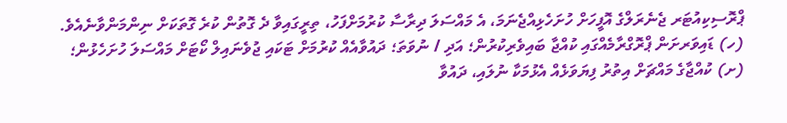ޕްރޮސިކިއުޓަރ ޖެނެރަލްގެ އޮފީހަށް ހުށަހެޅިއްޖެނަމަ، އެ މައްސަލަ ދިރާސާ ކުރުމަށްފަހު، ތިރީގައިވާ ދެ ގޮތުން ކުރެ ގޮތަކަށް ނިންމަންވާނެއެވެ.
(ހ) ޑައިވަރށަން ޕްރޮގްރާމެއްގައި ކުއްޖާ ބައިވެރިކުރުން؛ އަދި / ނުވަތަ؛ ދައުވާއެއް ކުރުމަށް ޓަކައި ޖުވެނައިލް ކޯޓަށް މައްސަލަ ހުށަހެޅުން؛
(ށ) ކުއްޖާގެ މައްޗަށް އިތުރު ފިޔަވަޅެއް އެޅުމަކާ ނުލައި، ދައުވާ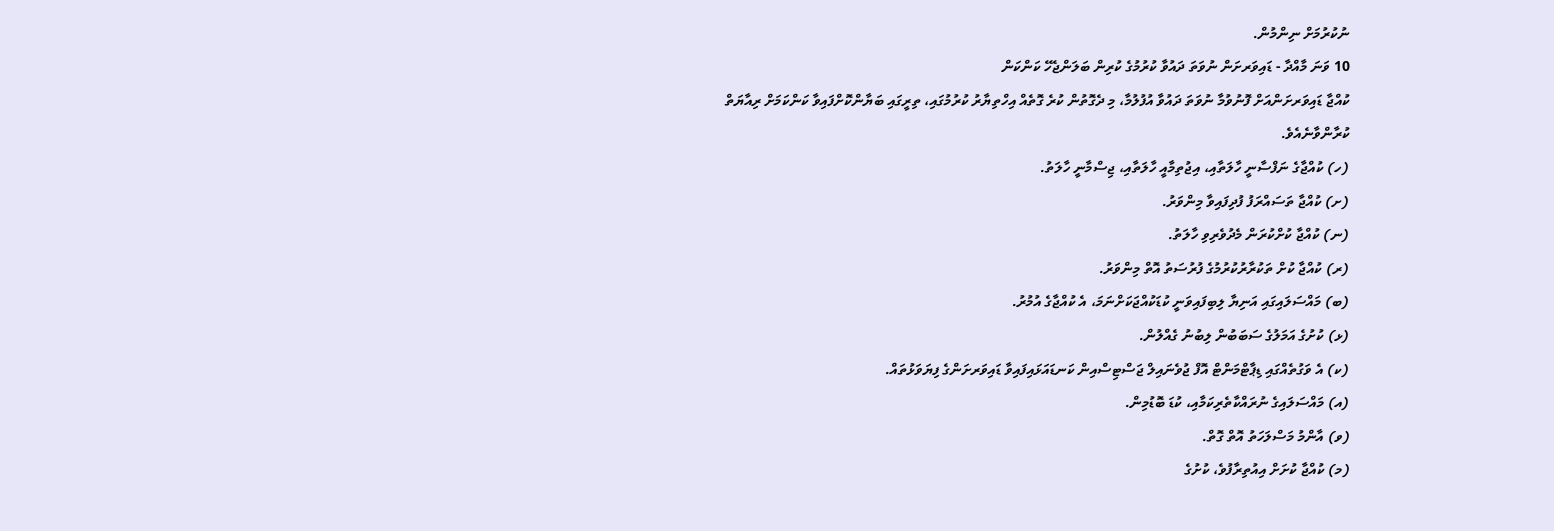ނުކުރުމަށް ނިންމުން.
10 ވަނަ މާއްދާ - ޑައިވަރށަން ނުވަތަ ދައުވާ ކުރުމުގެ ކުރިން ބަލަންޖެހޭ ކަންކަން
ކުއްޖާ ޑައިވަރށަންއަށް ފޮނުވުމާ ނުވަތަ ދައުވާ އުފުލުމާ، މި ދެގޮތުން ކުރެ ގޮތެއް އިހްތިޔާރު ކުރުމުގައި، ތިރީގައި ބަޔާންކޮށްފައިވާ ކަންކަމަށް ރިއާޔަތް ކުރާންވާނެއެވެ.
(ހ) ކުއްޖާގެ ނަފްސާނީ ހާލަތާއި، އިޖުތިމާއީ ހާލަތާއި، ޖިސްމާނީ ހާލަތު.
(ށ) ކުއްޖާ ތަސައްރަފު ފުދިފައިވާ މިންވަރު.
(ނ) ކުއްޖާ ކުށްކުރަން މެދުވެރިވި ހާލަތު.
(ރ) ކުއްޖާ ކުށް ތަކުރާރުކުރުމުގެ ފުރުސަތު އޮތް މިންވަރު.
(ބ) މައްސަލައިގައި އަނިޔާ ލިބިފައިވަނީ ކުޑަކުއްޖަކަށްނަމަ، އެ ކުއްޖާގެ އުމުރު.
(ޅ) ކުށުގެ އަމަލުގެ ސަބަބުން ލިބުނު ގެއްލުން.
(ކ) އެ ވަގުތެއްގައި ޑިޕާޓްމަންޓް އޮފް ޖުވެނައިލް ޖަސްޓިސްއިން ކަނޑައަޅައިފައިވާ ޑައިވަރށަންގެ ފިޔަވަޅުތައް.
(އ) މައްސަލައިގެ ނުރައްކާތެރިކަމާއި، ކުޑަ ބޮޑުމިން.
(ވ) އާންމު މަސްލަހަތު އޮތް ގޮތް.
(މ) ކުއްޖާ ކުށަށް އިއުތިރާފުވެ، ކުށުގެ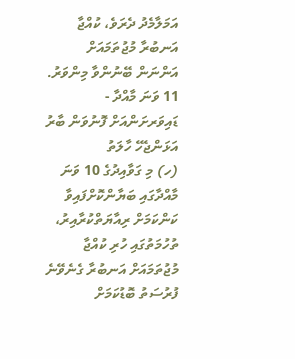އަމަލާމެދު ދެރަވެ، ކުއްޖާ އަނބުރާ މުޖުތަމައަށް އަންނަން ބޭނުންވާ މިންވަރު.
11 ވަނަ މާއްދާ - ޑައިވަރށަންއަށް ފޮނުވަން ބާރު އަޅަންޖެހޭ ހާލަތު
(ހ) މި ގަވާއިދުގެ 10 ވަނަ މާއްދާގައި ބަޔާންކޮށްފައިވާ ކަންކަމަށް ރިއާޔަތްކުރާއިރު، ތުހުމަތުގައި ހުރި ކުއްޖާ މުޖުތަމައަށް އަނބުރާ ގެނެވޭނެ ފުރުސަތު ބޮޑުކަމަށް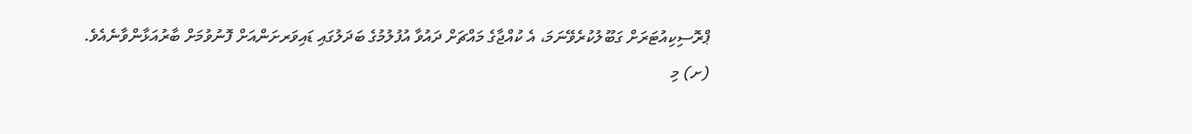ޕްރޮސިކިއުޓަރަށް ގަބޫލުކުރެވޭނަމަ، އެ ކުއްޖާގެ މައްޗަށް ދައުވާ އުފުލުމުގެ ބަދަލުގައި ޑައިވަރށަންއަށް ފޮނުވުމަށް ބާރުއަޅާންވާނެއެވެ.
(ށ) މި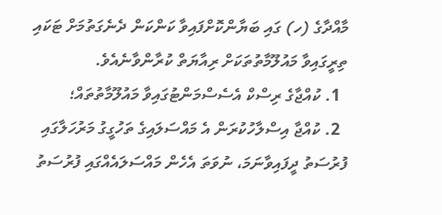މާއްދާގެ (ހ) ގައި ބަޔާންކޮށްފައިވާ ކަންކަން ދެނެގަތުމަށް ޓަކައި ތިރީގައިވާ މައުލޫމާތުތަކަށް ރިއާޔަތް ކުރާންވާނެއެވެ.
  1. ކުއްޖާގެ ރިސްކް އެސެސްމަންޓުގައިވާ މައުލޫމާތުތައް؛
  2. ކުއްޖާ އިސްލާހުކުރަން އެ މައްސަލައިގެ ތަހުގީގު މަރުހަލާގައި ފުރުސަތު ދީފައިވާނަމަ، ނުވަތަ އެހެން މައްސަލައެއްގައި ފުރުސަތު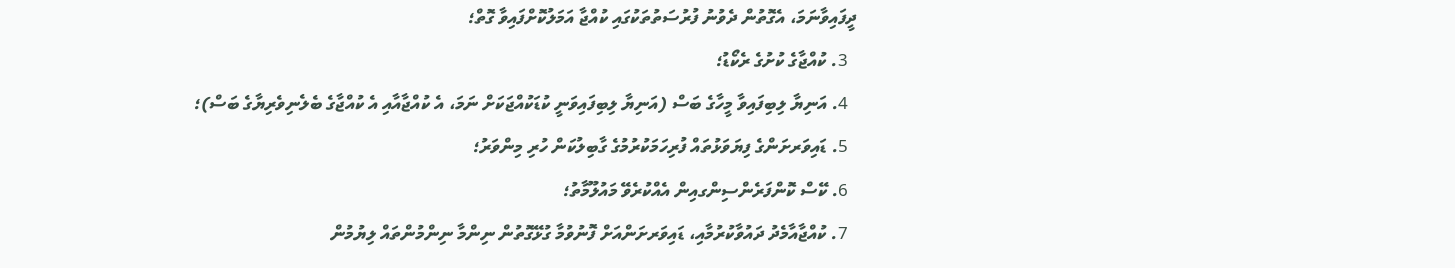ދީފައިވާނަމަ، އެގޮތުން ދެވުނު ފުރުސަތުތަކުގައި ކުއްޖާ އަމަލުކޮށްފައިވާ ގޮތް؛
  3. ކުއްޖާގެ ކުށުގެ ރެކޯޑު؛
  4. އަނިޔާ ލިބިފައިވާ މީހާގެ ބަސް (އަނިޔާ ލިބިފައިވަނީ ކުޑަކުއްޖަކަށް ނަމަ، އެ ކުއްޖާއާއި އެ ކުއްޖާގެ ބެލެނިވެރިޔާގެ ބަސް)؛
  5. ޑައިވަރށަންގެ ފިޔަވަޅުތައް ފުރިހަމަކުރުމުގެ ގާބިލުކަން ހުރި މިންވަރު؛
  6. ކޭސް ކޮންފަރެންސިންގއިން އެއްކުރެވޭ މައުލޫމާތު؛
  7. ކުއްޖާއާމެދު ދައުވާކުރުމާއި، ޑައިވަރށަންއަށް ފޮނުވުމާ ގުޅޭގޮތުން ނިންމާ ނިންމުންތައް ލިޔުމުން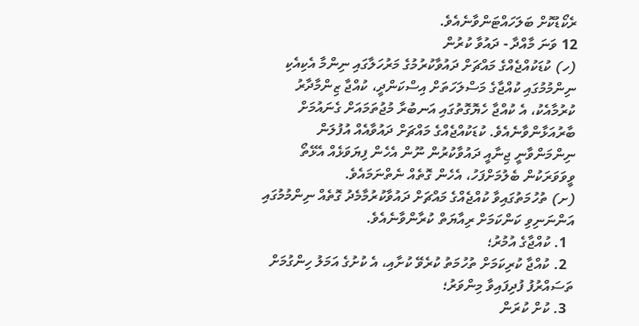ރެކޯޑުކޮށް ބަލަހައްޓަންވާނެއެވެ.
12 ވަނަ މާއްދާ - ދައުވާ ކުރުން
(ހ) ކުޑަކުއްޖެއްގެ މައްޗަށް ދައުވާކުރުމުގެ މަރުހަލާގައި ނިންމާ އެކިއެކި ނިންމުމުގައި ކުއްޖާގެ މަސްލަހަތަށް އިސްކަންދީ، ކުއްޖާ ޒިންމާދާރު ކުރުމާއެކު، އެ ކުއްޖާ ހެޔޮގޮތުގައި އަނބުރާ މުޖުތަމައަށް ގެނައުމަށް ބާރުއަޅާންވާނެއެވެ. ކުޑަކުއްޖެއްގެ މައްޗަށް ދައުވާއެއް އުފުލަން ނިންމަންވާނީ ޖިނާއީ ދައުވާކުރުން ނޫން އެހެން ފިޔަވަޅެއް އެޅޭތޯ ވީވަވަރަކުން ބެލުމަށްފަހު، އެހެން ގޮތެއް ނެތްނަމައެވެ.
(ށ) ތުހުމަތުގައިވާ ކުއްޖެއްގެ މައްޗަށް ދައުވާކުރުމާމެދު ގޮތެއް ނިންމުމުގައި އަންނަނިވި ކަންކަމަށް ރިއާޔަތް ކުރާންވާނެއެވެ.
  1. ކުއްޖާގެ އުމުރު؛
  2. ކުއްޖާ ކުރިކަމަށް ތުހުމަތު ކުރެވޭ ކުށާއި، އެ ކުށުގެ އަމަލު ހިންގުމަށް ތަސައްރުފު ފުދިފައިވާ މިންވަރު؛
  3. ކުށް ކުރަން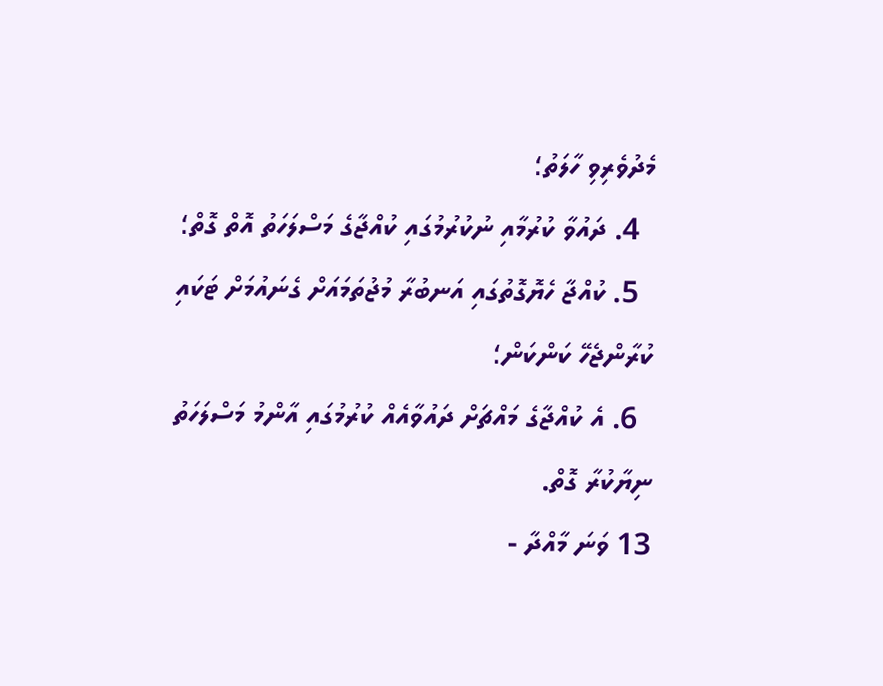މެދުވެރިވި ހާލަތު؛
  4. ދައުވާ ކުރުމާއި ނުކުރުމުގައި ކުއްޖާގެ މަސްލަހަތު އޮތް ގޮތް؛
  5. ކުއްޖާ ހެޔޮގޮތުގައި އަނބުރާ މުޖުތަމައަށް ގެނައުމަށް ޓަކައި ކުރާންޖެހޭ ކަންކަން؛
  6. އެ ކުއްޖާގެ މައްޗަށް ދައުވާއެއް ކުރުމުގައި އާންމު މަސްލަހަތު ނިޔާކުރާ ގޮތް.
13 ވަނަ މާއްދާ -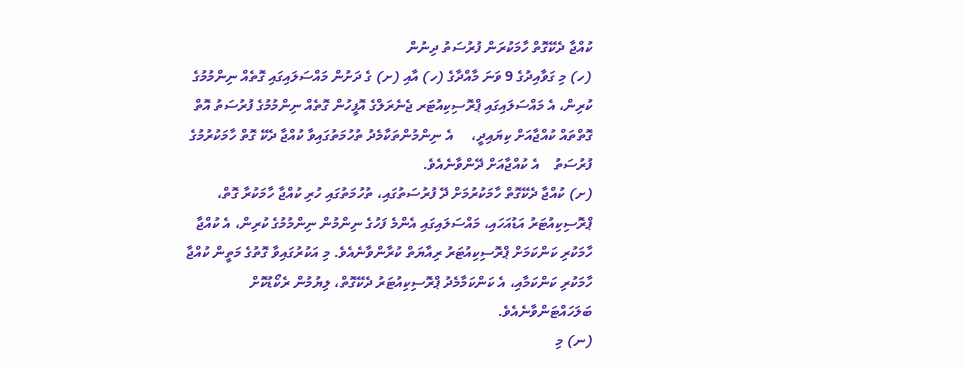ކުއްޖާ ދެކޭގޮތް ހާމަކުރަން ފުރުސަތު ދިނުން
(ހ) މި ގަވާއިދުގެ 9 ވަނަ މާއްދާގެ (ހ) އާއި (ށ) ގެ ދަށުން މައްސަލައިގައި ގޮތެއް ނިންމުމުގެ ކުރިން، އެ މައްސަލައިގައި ޕްރޮސިކިއުޓަރ ޖެނެރަލްގެ އޮފީހުން ގޮތެއް ނިންމުމުގެ ފުރުސަތު އޮތް ގޮތްތައް ކުއްޖާއަށް ކިޔައިދީ،     އެ ނިންމުންތަކާމެދު ތުހުމަތުގައިވާ ކުއްޖާ ދެކޭ ގޮތް ހާމަކުރުމުގެ ފުރުސަތު    އެ ކުއްޖާއަށް ދޭންވާނެއެވެ.
(ށ) ކުއްޖާ ދެކޭގޮތް ހާމަކުރުމަށް ދޭ ފުރުސަތުގައި، ތުހުމަތުގައި ހުރި ކުއްޖާ ހާމަކުރާ ގޮތް، ޕްރޮސިކިއުޓަރު އަޑުއަހައި، މައްސަލައިގައި އެންމެ ފަހުގެ ނިންމުން ނިންމުމުގެ ކުރިން، އެ ކުއްޖާ ހާމަކުރި ކަންކަމަށް ޕްރޮސިކިއުޓަރު ރިއާޔަތް ކުރާންވާނެއެވެ. މި އަކުރުގައިވާ ގޮތުގެ މަތީން ކުއްޖާ ހާމަކުރި ކަންކަމާއި، އެ ކަންކަމާމެދު ޕްރޮސިކިއުޓަރު ދެކޭގޮތް، ލިޔުމުން ރެކޯޑުކޮށް ބަލަހައްޓަންވާނެއެވެ.
(ނ) މި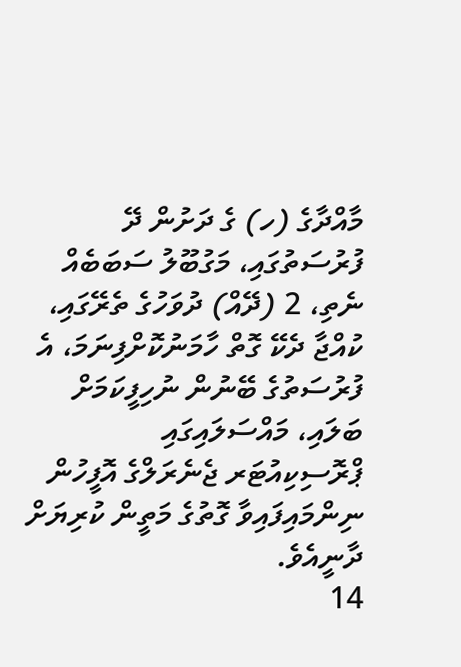މާއްދާގެ (ހ) ގެ ދަށުން ދޭ ފުރުސަތުގައި، މަގުބޫލު ސަބަބެއް ނެތި، 2 (ދޭއް) ދުވަހުގެ ތެރޭގައި، ކުއްޖާ ދެކޭ ގޮތް ހާމަނުކޮށްފިނަމަ، އެ ފުރުސަތުގެ ބޭނުން ނުހިފީކަމަށް ބަލައި، މައްސަލައިގައި      ޕްރޮސިކިއުޓަރ ޖެނެރަލްގެ އޮފީހުން ނިންމައިފައިވާ ގޮތުގެ މަތީން ކުރިޔަށް ދާނީއެވެ.
14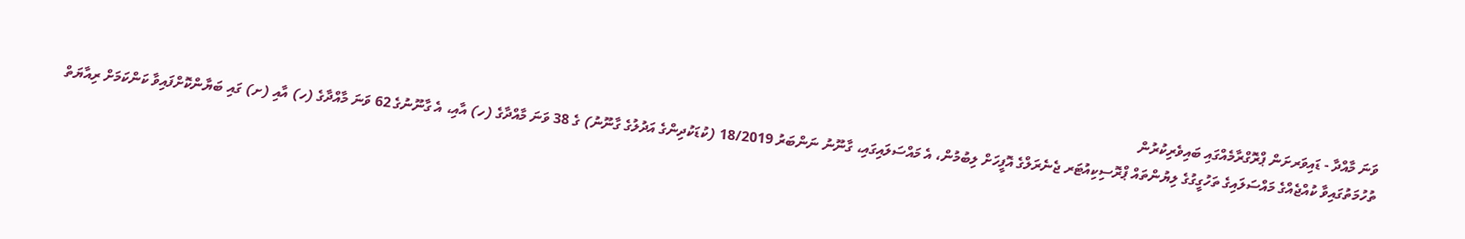ވަނަ މާއްދާ - ޑައިވަރށަން ޕްރޮގްރާމެއްގައި ބައިވެރިކުރުން
ތުހުމަތުގައިވާ ކުއްޖެއްގެ މައްސަލައިގެ ތަހުގީގުގެ ލިޔުންތައް ޕްރޮސިކިއުޓަރ ޖެނެރަލްގެ އޮފީހަށް ލިބުމުން، އެ މައްސަލައިގައި، ގާނޫނު ނަންބަރު 18/2019 (ކުޑަކުދިންގެ އަދުލުގެ ގާނޫނު) ގެ 38 ވަނަ މާއްދާގެ (ހ) އާއި، އެ ގާނޫނުގެ 62 ވަނަ މާއްދާގެ (ހ) އާއި (ށ) ގައި ބަޔާންކޮށްފައިވާ ކަންކަމަށް ރިއާޔަތް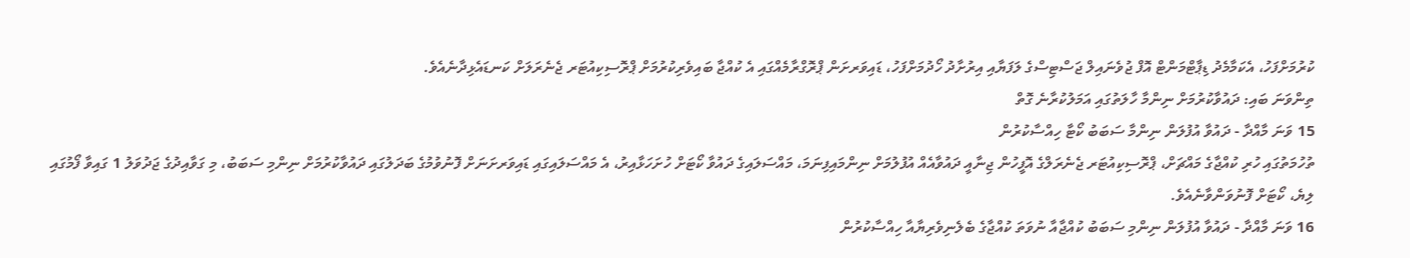ކުރުމަށްފަހު، އެކަމާމެދު ޑިޕާޓްމަންޓް އޮފް ޖުވެނައިލް ޖަސްޓިސްގެ ލަފަޔާއި އިރުށާދު ހޯދުމަށްފަހު، ޑައިވަރށަން ޕްރޮގްރާމެއްގައި އެ ކުއްޖާ ބައިވެރިކުރުމަށް ޕްރޮސިކިއުޓަރ ޖެނެރަލަށް ކަނޑައެޅިދާނެއެވެ.
ތިންވަނަ ބައި: ދައުވާކުރުމަށް ނިންމާ ހާލަތުގައި އަމަލުކުރާނެ ގޮތް
15 ވަނަ މާއްދާ - ދައުވާ އުފުލަން ނިންމާ ސަބަބު ކޯޓާ ހިއްސާކުރުން
ތުހުމަތުގައި ހުރި ކުއްޖާގެ މައްޗަށް، ޕްރޮސިކިއުޓަރ ޖެނެރަލްގެ އޮފީހުން ޖިނާއީ ދައުވާއެއް އުފުލުމަށް ނިންމައިފިނަމަ، މައްސަލައިގެ ދައުވާ ކޯޓަށް ހުށަހަޅާއިރު، އެ މައްސަލައިގައި ޑައިވަރށަނަށް ފޮނުވުމުގެ ބަދަލުގައި ދައުވާކުރުމަށް ނިންމި ސަބަބު، މި ގަވާއިދުގެ ޖަދުވަލު 1 ގައިވާ ފޯމުގައި ލިޔެ، ކޯޓަށް ފޮނުވަންވާނެއެވެ.
16 ވަނަ މާއްދާ - ދައުވާ އުފުލަން ނިންމި ސަބަބު ކުއްޖާއާ ނުވަތަ ކުއްޖާގެ ބެލެނިވެރިޔާއާ ހިއްސާކުރުން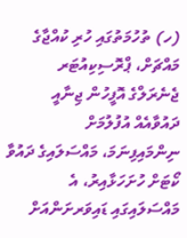(ހ) ތުހުމަތުގައި ހުރި ކުއްޖާގެ މައްޗަށް، ޕްރޮސިކިއުޓަރ ޖެނެރަލްގެ އޮފީހުން ޖިނާއީ ދައުވާއެއް އުފުލުމަށް ނިންމައިފިނަމަ، މައްސަލައިގެ ދައުވާ ކޯޓަށް ހުށަހަޅާއިރު، އެ މައްސަލައިގައި ޑައިވަރށަންއަށް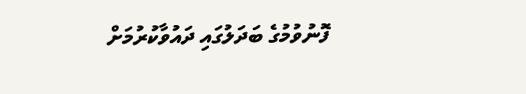ފޮނުވުމުގެ ބަދަލުގައި ދައުވާކުރުމަށް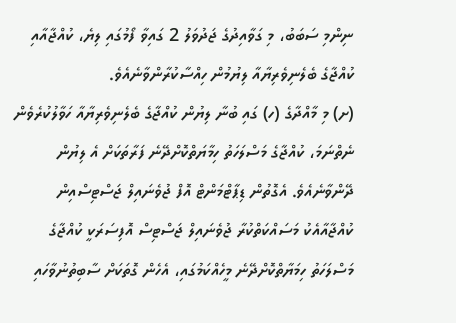ނިންމި ސަބަބު، މި ގަވާއިދުގެ ޖަދުވަލު 2 ގައިވާ ފޯމުގައި ލިޔެ، ކުއްޖާއާއި ކުއްޖާގެ ބެލެނިވެރިޔާއާ ލިޔުމުން ހިއްސާކުރާންވާނެއެވެ.
(ށ) މި މާއްދާގެ (ހ) ގައި ބުނާ ލިޔުން ކުއްޖާގެ ބެލެނިވެރިޔާއާ ހަވާލުކުރެވެން ނެތްނަމަ، ކުއްޖާގެ މަސްލަހަތު ހިމާޔަތްކޮށްދޭނެ ފަރާތަކަށް އެ ލިޔުން ދޭންވާނެއެވެ. އެގޮތުން ޑިޕާޓްމަންޓް އޮފް ޖުވެނައިލް ޖަސްޓިސްއިން ކުއްޖާއާއެކު މަސައްކަތްކުރާ ޖުވެނައިލް ޖަސްޓިސް އޮފިސަރަކީ ކުއްޖާގެ މަސްލަހަތު ހިމަޔާތްކޮށްދޭނެ މީހެއްކަމުގައި، އެހެން ގޮތަކަށް ސާބިތުނުވާހައި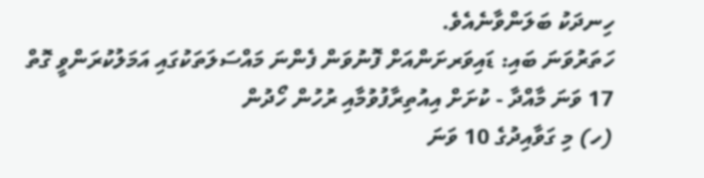ހިނދަކު ބަލަންވާނެއެވެ.
ހަތަރުވަނަ ބައި: ޑައިވަރށަންއަށް ފޮނުވަން ފެންނަ މައްސަލަތަކުގައި އަމަލުކުރަންވީ ގޮތް
17 ވަނަ މާއްދާ - ކުށަށް އިއުތިރާފުވުމާއި ރުހުން ހޯދުން
(ހ) މި ގަވާއިދުގެ 10 ވަނަ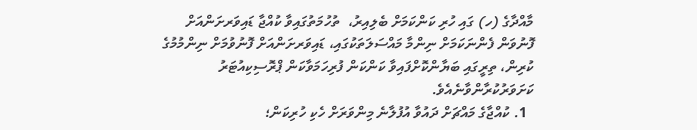މާއްދާގެ (ހ) ގައި ހުރި ކަންކަމަށް ބެލިއިރު،  ތުހުމަތުގައިވާ ކުއްޖާ ޑައިވަރށަންއަށް ފޮނުވަން ފެންނަކަމަށް ނިންމާ މައްސަލަތަކުގައި، ޑައިވަރށަންއަށް ފޮނުވުމަށް ނިންމުމުގެ ކުރިން، ތިރީގައި ބަޔާންކޮށްފައިވާ ކަންކަން ފުރިހަމަވާކަން ޕްރޮސިކިއުޓަރު ކަށަވަރުކުރާންވާނެއެވެ.
  1. ކުއްޖާގެ މައްޗަށް ދައުވާ އުފުލާނެ މިންވަރަށް ހެކި ހުރިކަން؛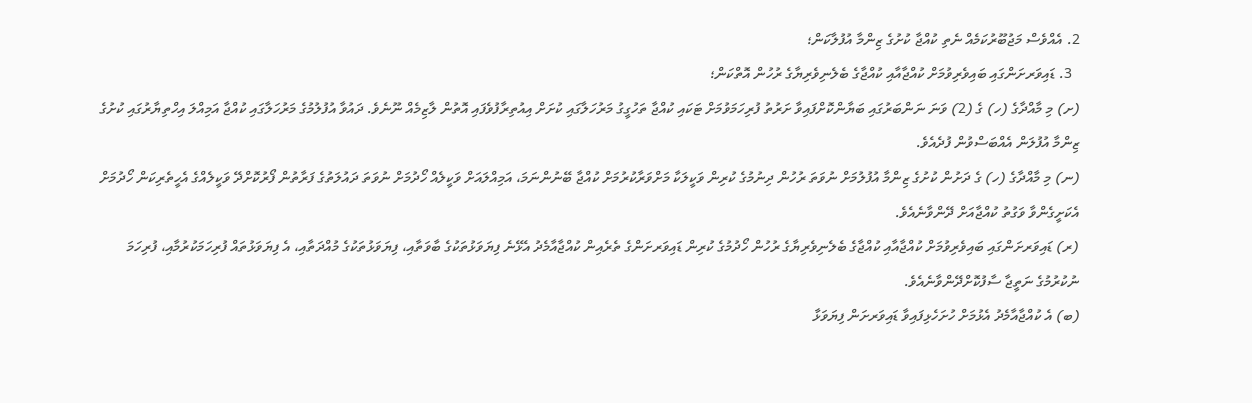2. އެއްވެސް މަޖުބޫރުކަމެއް ނެތި ކުއްޖާ ކުށުގެ ޒިންމާ އުފުލާކަން؛
  3. ޑައިވަރށަންގައި ބައިވެރިވުމަށް ކުއްޖާއާއި ކުއްޖާގެ ބެލެނިވެރިޔާގެ ރުހުން އޮތްކަން؛
(ށ) މި މާއްދާގެ (ހ) ގެ (2) ވަނަ ނަންބަރުގައި ބަޔާންކޮށްފައިވާ ށަރުތު ފުރިހަމަވުމަށް ޓަކައި ކުއްޖާ ތަހުގީގު މަރުހަލާގައި ކުށަށް އިއުތިރާފުވެފައި އޮތުން ލާޒިމެއް ނޫނެވެ. ދައުވާ އުފުލުމުގެ މަރުހަލާގައި ކުއްޖާ އަމިއްލަ އިހްތިޔާރުގައި ކުށުގެ ޒިންމާ އުފުލަން އެއްބަސްވުން ފުދެއެވެ.
(ނ) މި މާއްދާގެ (ހ) ގެ ދަށުން ކުށުގެ ޒިންމާ އުފުލުމަށް ނުވަތަ ރުހުން ދިނުމުގެ ކުރިން ވަކީލަކާ މަށްވަރާކުރުމަށް ކުއްޖާ ބޭނުންނަމަ، އަމިއްލައަށް ވަކީލެއް ހޯދުމަށް ނުވަތަ ދައުލަތުގެ ފަރާތުން ފޯރުކޮށްދޭ ވަކީލެއްގެ އެހީތެރިކަން ހޯދުމަށް އެކަށީގެންވާ ވަގުތު ކުއްޖާއަށް ދޭންވާނެއެވެ.
(ރ) ޑައިވަރށަންގައި ބައިވެރިވުމަށް ކުއްޖާއާއި ކުއްޖާގެ ބެލެނިވެރިޔާގެ ރުހުން ހޯދުމުގެ ކުރިން ޑައިވަރށަންގެ ތެރެއިން ކުއްޖާއާމެދު އެޅޭނެ ފިޔަވަޅުތަކުގެ ބާވަތާއި، ފިޔަވަޅުތަކުގެ މުއްދަތާއި، އެ ފިޔަވަޅުތައް ފުރިހަމަކުރުމާއި، ފުރިހަމަ ނުކުރުމުގެ ނަތީޖާ ސާފުކޮށްދޭންވާނެއެވެ.
(ބ) އެ ކުއްޖާއާމެދު އެޅުމަށް ހުށަހެޅިފައިވާ ޑައިވަރށަން ފިޔަވަޅާ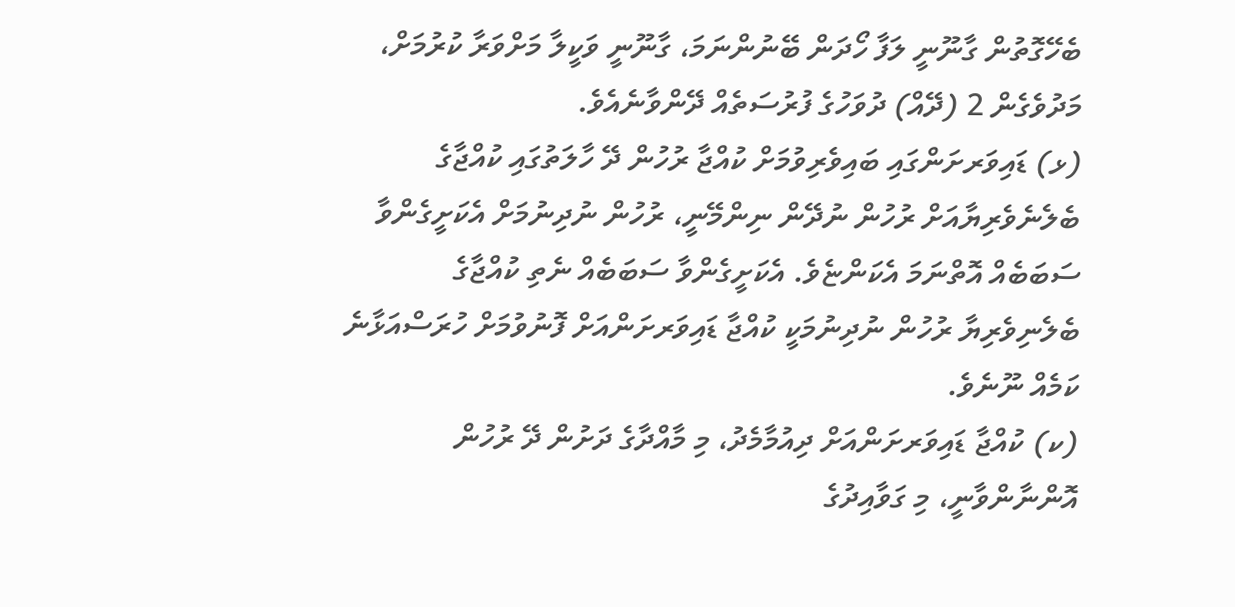ބެހޭގޮތުން ގާނޫނީ ލަފާ ހޯދަން ބޭނުންނަމަ، ގާނޫނީ ވަކީލާ މަށްވަރާ ކުރުމަށް، މަދުވެގެން 2 (ދޭއް) ދުވަހުގެ ފުރުސަތެއް ދޭންވާނެއެވެ.
(ޅ) ޑައިވަރށަންގައި ބައިވެރިވުމަށް ކުއްޖާ ރުހުން ދޭ ހާލަތުގައި ކުއްޖާގެ ބެލެނެވެރިޔާއަށް ރުހުން ނުދޭން ނިންމޭނީ، ރުހުން ނުދިނުމަށް އެކަށީގެންވާ ސަބަބެއް އޮތްނަމަ އެކަންޏެވެ. އެކަށީގެންވާ ސަބަބެއް ނެތި ކުއްޖާގެ ބެލެނިވެރިޔާ ރުހުން ނުދިނުމަކީ ކުއްޖާ ޑައިވަރށަންއަށް ފޮނުވުމަށް ހުރަސްއަޅާނެ ކަމެއް ނޫނެވެ.
(ކ) ކުއްޖާ ޑައިވަރށަންއަށް ދިއުމާމެދު، މި މާއްދާގެ ދަށުން ދޭ ރުހުން އޮންނާންވާނީ، މި ގަވާއިދުގެ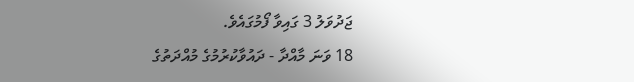ޖަދުވަލު 3 ގައިވާ ފޯމުގައެވެ.
18 ވަނަ މާއްދާ - ދައުވާކުރުމުގެ މުއްދަތުގެ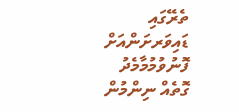ތެރޭގައި ޑައިވަރށަންއަށް ފޮނުވުމުމާމެދު ގޮތެއް ނިންމުން